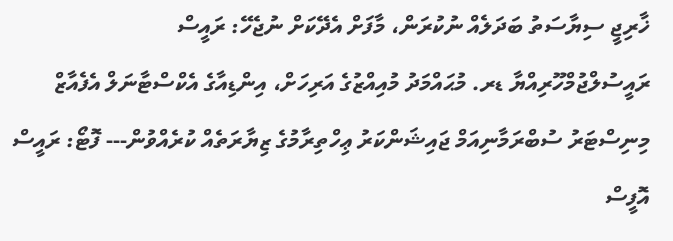ޚާރިޖީ ސިޔާސަތު ބަދަލެއް ނުކުރަން، މާފަށް އެދޭކަށް ނުޖެހޭ: ރައީސް
ރައީސުލްޖުމްހޫރިއްޔާ ޑރ. މުޙައްމަދު މުއިއްޒުގެ އަރިހަށް، އިންޑިއާގެ އެކްސްޓާނަލް އެފެއާޒް މިނިސްޓަރު ސުބްރަމާނިއަމް ޖައިޝަންކަރު ޢިހްތިރާމުގެ ޒިޔާރަތެއް ކުރެއްވުން--- ފޮޓޯ: ރައީސް އޮފީސް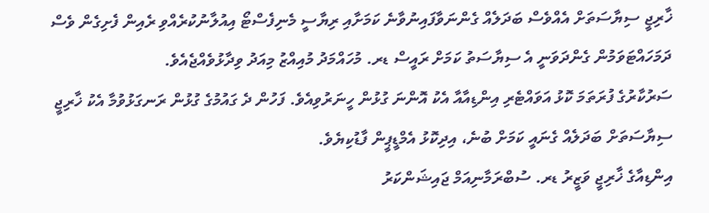ޚާރިޖީ ސިޔާސަތަށް އެއްވެސް ބަދަލެއް ގެންނަވާފައިނުވާނެ ކަމަށާއި ރިޔާސީ މެނިފެސްޓޯ އިއުލާނުކުރެއްވި ރެއިން ފެށިގެން ވެސް ދަމަހައްޓަވަމުން ގެންދަވަނީ އެ ސިޔާސަތު ކަމަށް ރައީސް ޑރ. މުހައްމަދު މުއިއްޒު މިއަދު ވިދާޅުވެއްޖެއެވެ.
ސަރުކާރުގެ ފުރަތަމަ ކޮޅު އަވައްޓެރި އިންޑިއާއާ އެކު އޮންނަ ގުޅުން ހީނަރުވިއެވެ. ފަހުން ދެ ގައުމުގެ ގުޅުން ރަނގަޅުވުމާ އެކު ޚާރިޖީ ސިޔާސަތަށް ބަދަލެއް ގެނައީ ކަމަށް ބުނެ، އިދިކޮޅު އެމްޑީޕީން ފާޑުކިޔެވެ.
އިންޑިއާގެ ޚާރިޖީ ވަޒީރު ޑރ. ސުބްރަމާނިއަމް ޖައިޝަންކަރު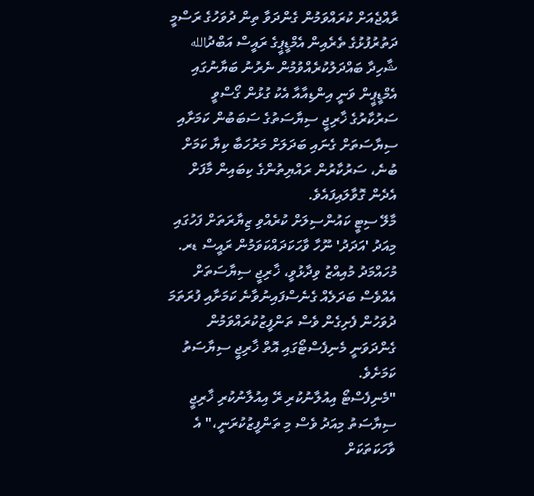ރާއްޖެއަށް ކުރައްވަމުން ގެންދަވާ ތިން ދުވަހުގެ ރަސްމީ ދަތުރުފުޅުގެ ތެރެއިން އެމްޑީޕީގެ ރައީސް އަބްދުالله ޝާހިދާ ބައްދަލުކުރެއްވުމުން ނެރުނު ބަޔާނުގައި އެމްޑީޕީން ވަނީ އިންޑިއާއާ އެކު ގުޅުން ގޯސްވީ ސަރުކާރުގެ ޚާރިޖީ ސިޔާސަތުގެ ސަބަބުން ކަމަށާއި ސިޔާސަތަށް ގެނައި ބަދަލަށް މަރުހަބާ ކިޔާ ކަމަށް ބުނެ، ސަރުކާރުން ރައްޔިތުންގެ ކިބައިން މާފަށް އެދެން ގޮވާލައިފައެވެ.
މާލޭ ސިޓީ ކައުންސިލަށް ކުރެއްވި ޒިޔާރަތަށް ފަހުގައި މިއަދު 'އަދަދު' ނޫހާ ވާހަކަދައްކަވަމުން ރައީސް ޑރ. މުހައްމަދު މުއިއްޒު ވިދާޅުވީ، ޚާރިޖީ ސިޔާސަތަށް އެއްވެސް ބަދަލެއް ގެނެސްފައިނުވާނެ ކަމަށާއި ފުރަތަމަ ދުވަހުން ފެށިގެން ވެސް ތަންފީޒުކުރައްވަމުން ގެންދަވަނީ މެނިފެސްޓޯގައި އޮތް ޚާރިޖީ ސިޔާސަތު ކަމަށެވެ.
"މެނިފެސްޓޯ އިއުލާނުކުރި ރޭ އިއުލާނުކުރި ޚާރިޖީ ސިޔާސަތު މިއަދު ވެސް މި ތަންފީޒުކުރަނީ،" އެ ވާހަކަތަކަށް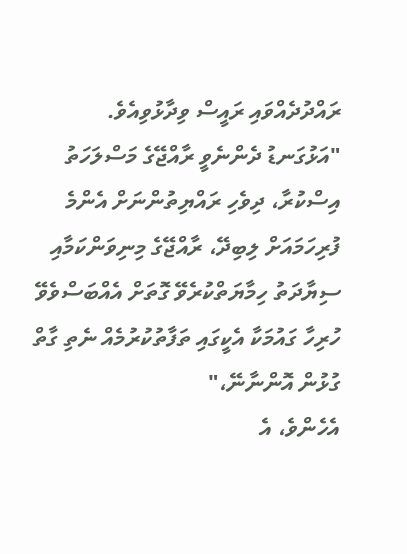ރައްދުދެއްވައި ރައީސް ވިދާޅުވިއެވެ.
"އަޅުގަނޑު ދެންނެވީ ރާއްޖޭގެ މަސްލަހަތު އިސްކުރާ، ދިވެހި ރައްޔިތުންނަށް އެންމެ ފުރިހަމައަށް ލިބިދޭ، ރާއްޖޭގެ މިނިވަންކަމާއި ސިޔާދަތު ހިމާޔަތްކުރެވޭ ގޮތަށް އެއްބަސްވެވޭ ހުރިހާ ގައުމަކާ އެކީގައި ތަފާތުކުރުމެއް ނެތި ގާތް ގުޅުން އޮންނާނޭ،"
އެހެންވެ، އެ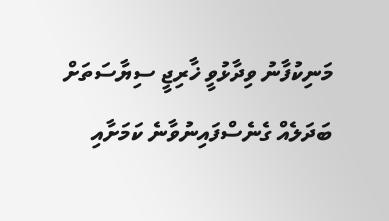މަނިކުފާނު ވިދާޅުވީ ޚާރިޖީ ސިޔާސަތަށް ބަދަލެއް ގެނެސްފައިނުވާނެ ކަމަށާއި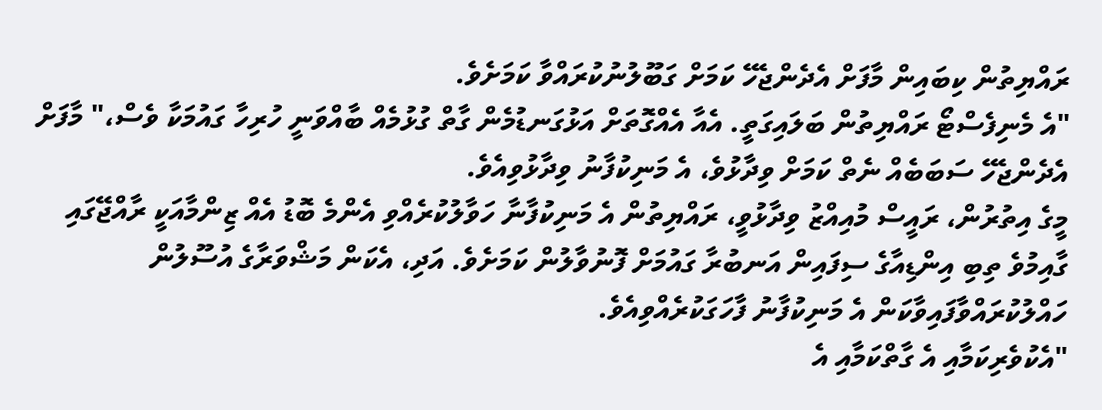ރައްޔިތުން ކިބައިން މާފަށް އެދެންޖެހޭ ކަމަށް ގަބޫލުނުކުރައްވާ ކަމަށެވެ.
"އެ މެނިފެސްޓޯ ރައްޔިތުން ބަލައިގަތީ. އެއާ އެއްގޮތަށް އަޅުގަނޑުމެން ގާތް ގުޅުމެއް ބާއްވަނީ ހުރިހާ ގައުމަކާ ވެސް،" މާފަށް އެދެންޖެހޭ ސަބަބެއް ނެތް ކަމަށް ވިދާޅުވެ، އެ މަނިކުފާނު ވިދާޅުވިއެވެ.
މީގެ އިތުރުން، ރައީސް މުއިއްޒު ވިދާޅުވީ، ރައްޔިތުން އެ މަނިކުފާނާ ހަވާލުކުރެއްވި އެންމެ ބޮޑު އެއް ޒިންމާއަކީ ރާއްޖޭގައި ގާއިމުވެ ތިބި އިންޑިއާގެ ސިފައިން އަނބުރާ ގައުމަށް ފޮނުވާލުން ކަމަށެވެ. އަދި، އެކަން މަޝްވަރާގެ އުސޫލުން ހައްލުކުރައްވާފައިވާކަން އެ މަނިކުފާނު ފާހަގަކުރެއްވިއެވެ.
"އެކުވެރިކަމާއި އެ ގާތްކަމާއި އެ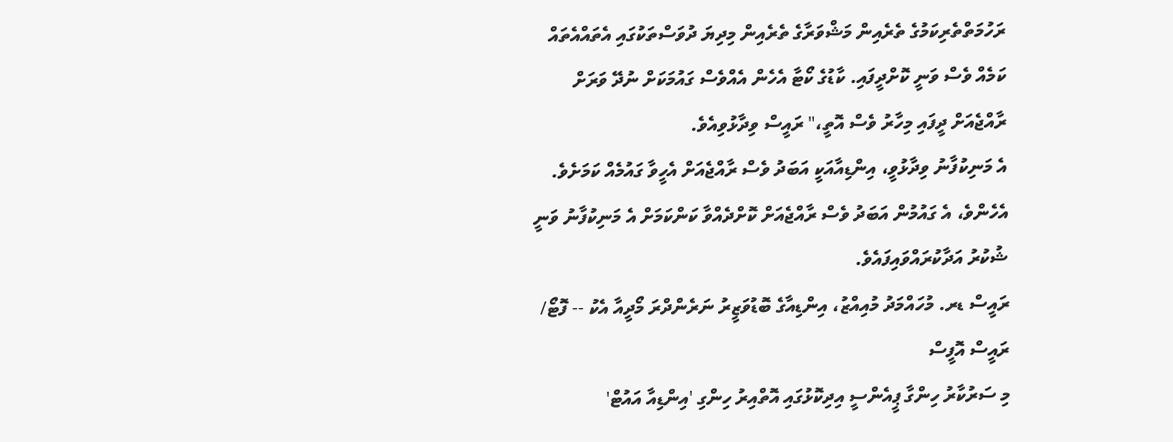ރަހުމަތްތެރިކަމުގެ ތެރެއިން މަޝްވަރާގެ ތެރެއިން މިދިޔަ ދުވަސްތަކުގައި އެތައްއެތައް ކަމެއް ވެސް ވަނީ ކޮށްދީފައި. ކާޑުގެ ކޯޓާ އެހެން އެއްވެސް ގައުމަކަށް ނުދޭ ވަރަށް ރާއްޖެއަށް ދީފައި މިހާރު ވެސް އޮތީ،" ރައީސް ވިދާޅުވިއެވެ.
އެ މަނިކުފާނު ވިދާޅުވީ، އިންޑިއާއަކީ އަބަދު ވެސް ރާއްޖެއަށް އެހީވާ ގައުމެއް ކަމަށެވެ. އެހެންވެ، އެ ގައުމުން އަބަދު ވެސް ރާއްޖެއަށް ކޮށްދެއްވާ ކަންކަމަށް އެ މަނިކުފާނު ވަނީ ޝުކުރު އަދާކުރައްވައިފައެވެ.
ރައީސް ޑރ. މުހައްމަދު މުއިއްޒު، އިންޑިއާގެ ބޮޑުވަޒީރު ނަރެންދްރަ މޯދީއާ އެކު -- ފޮޓޯ/ ރައީސް އޮފީސް
މި ސަރުކާރު ހިންގާ ޕީއެންސީ އިދިކޮޅުގައި އޮތްއިރު ހިންގި 'އިންޑިއާ އައުޓް'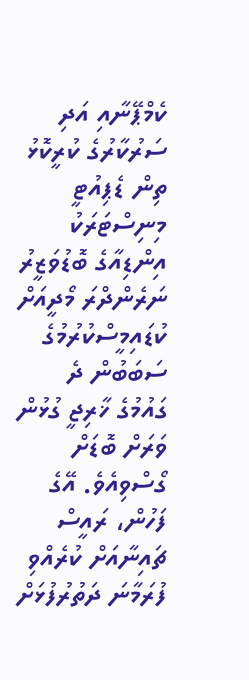ކެމްޕޭނާއި އަދި ސަރުކާރުގެ ކުރީކޮޅު ތިން ޑެޕިއުޓީ މިނިސްޓަރަކު އިންޑިއާގެ ބޮޑުވަޒީރު ނަރެންދްރަ މޯދީއަށް ކުޑައިމީސްކުރުމުގެ ސަބަބުން ދެ ގައުމުގެ ޚާރިޖީ ގުޅުން ވަރަށް ބޮޑަށް ގޯސްވިއެވެ. އޭގެ ފަހުން، ރައީސް ޗައިނާއަށް ކުރެއްވި ފުރަމާނަ ދަތުރުފުޅަށް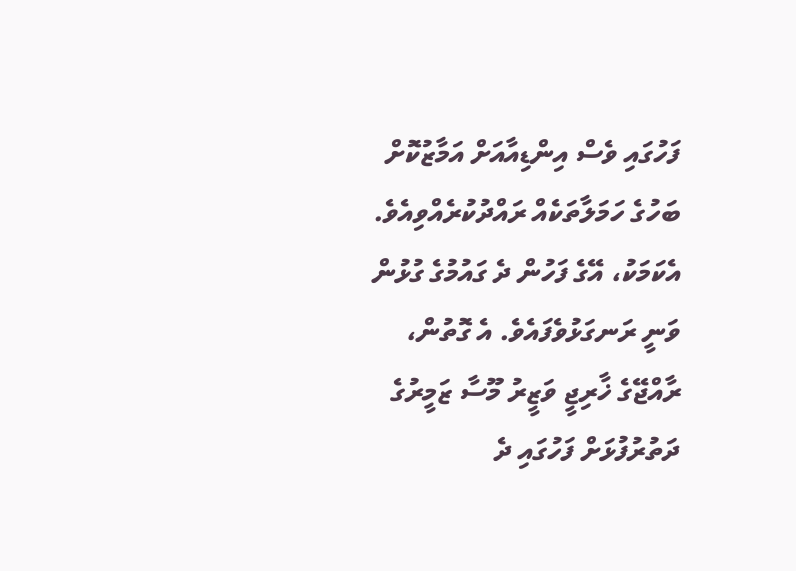ފަހުގައި ވެސް އިންޑިއާއަށް އަމާޒުކޮށް ބަހުގެ ހަމަލާތަކެއް ރައްދުކުރެއްވިއެވެ.
އެކަމަކު، އޭގެ ފަހުން ދެ ގައުމުގެ ގުޅުން ވަނީ ރަނގަޅުވެފައެވެ. އެ ގޮތުން، ރާއްޖޭގެ ޚާރިޖީ ވަޒީރު މޫސާ ޒަމީރުގެ ދަތުރުފުޅަށް ފަހުގައި ދެ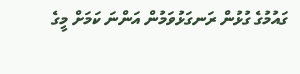ގައުމުގެ ގުޅުން ރަނގަޅުވަމުން އަންނަ ކަމަށް މީގެ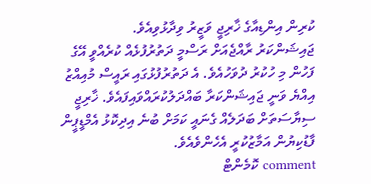ކުރިން އިންޑިއާގެ ޚާރިޖީ ވަޒީރު ވިދާޅުވިއެވެ.
ޖައިޝަންކަރު ރާއްޖެއަށް ރަސްމީ ދަތުރުފުޅެއް ކުރެއްވީ އޭގެ ފަހުން މި ހުކުރު ދުވަހުއެވެ. އެ ދަތުރުފުޅުގައި ރައީސް މުއިއްޒު އިއްޔެ ވަނީ ޖައިޝަންކަރާ ބައްދަލުކުރައްވައިފައެވެ. ޚާރިޖީ ސިޔާސަތަށް ބަދަލެއް ގެނައީ ކަމަށް ބުނެ އިދިކޮޅު އެމްޑީޕީން ފާޑުކިޔުން އަމާޒުކުރީ އެހެންވެއެވެ.
comment ކޮމެންޓް